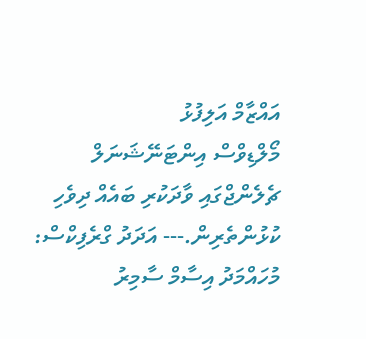އައްޒާމް އަލިފުޅު
މޯލްޑިވްސް އިންޓަނޭޝަނަލް ޗެލެންޖްގައި ވާދަކުރި ބައެއް ދިވެހި ކުޅުންތެރިން.--- އަދަދު ގްރެފިކްސް: މުހައްމަދު އިސާމް ސާމިރު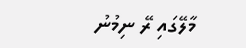މާލޭގައި ރޭ ނިމުނު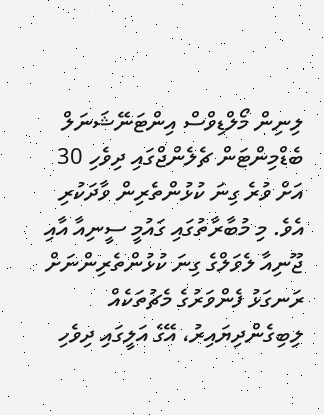ލިނިން މޯލްޑިވްސް އިންޓަނޭޝަނަލް ބެޑްމިންޓަން ޗެލެންޖްގައި ދިވެހި 30 އަށް ވުރެ ގިނަ ކުޅުންތެރިން ވާދަކުރި އެވެ. މި މުބާރާތުގައި ގައުމީ ސީނިއާ އާއި ޖޫނިއާ ލެވަލްގެ ގިނަ ކުޅުންތެރިންނަށް ރަނގަޅު ފެންވަރުގެ މެޗުތަކެއް ލިބިގެންދިޔައިރު، އޭގެ އަލީގައި ދިވެހި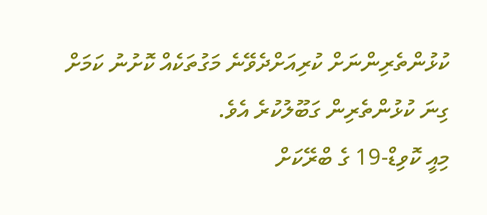ކުޅުންތެރިންނަށް ކުރިއަށްދެވޭނެ މަގުތަކެއް ކޮށުނު ކަމަށް ގިނަ ކުޅުންތެރިން ގަބޫލުކުރެ އެވެ.
މިއީ ކޮވިޑް-19 ގެ ބްރޭކަށް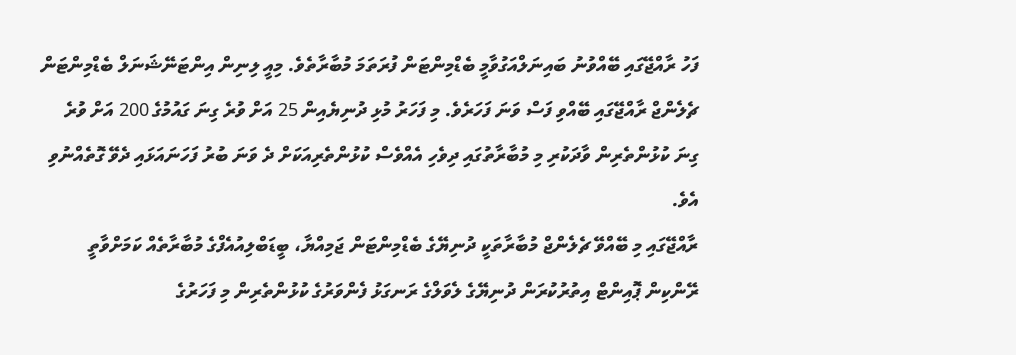ފަހު ރާއްޖޭގައި ބޭއްވުނު ބައިނަލްއަގުވާމީ ބެޑްމިންޓަން ފުރަތަމަ މުބާރާތެވެ. މިއީ ލިނިން އިންޓަނޭޝަނަލް ބެޑްމިންޓަން ޗެލެންޖް ރާއްޖޭގައި ބޭއްވި ފަސް ވަނަ ފަހަރެވެ. މި ފަހަރު މުޅި ދުނިޔެއިން 25 އަށް ވުރެ ގިނަ ގައުމުގެ 200 އަށް ވުރެ ގިނަ ކުޅުންތެރިން ވާދަކުރި މި މުބާރާތުގައި ދިވެހި އެއްވެސް ކުޅުންތެރިއަކަށް ދެ ވަނަ ބުރު ފަހަނައަޅައި ދެވޭ ގޮތެއްނުވި އެވެ.
ރާއްޖޭގައި މި ބޭއްވޭ ޗެލެންޖް މުބާރާތަކީ ދުނިޔޭގެ ބެޑްމިންޓަން ޖަމިއްޔާ، ބީޑަބްލިއުއެފްގެ މުބާރާތެއް ކަމަށްވާތީ ރޭންކިން ޕޮއިންޓް އިތުރުކުރަން ދުނިޔޭގެ ލެވަލްގެ ރަނގަޅު ފެންވަރުގެ ކުޅުންތެރިން މި ފަހަރުގެ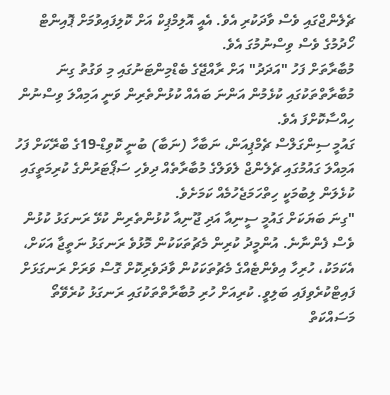ޗެލެންޖްގައި ވެސް ވާދަކުރި އެވެ. އެއީ އޮލިމްޕިކް އަށް ކޮލިފައިވުމަށް ޕޮއިންޓް ހޯދުމުގެ ވެސް ވިސްނުމުގަ އެވެ.
މުބާރާތަށް ފަހު "އަދަދު" އަށް ރާއްޖޭގެ ބެޑްމިންޓަނުގައި މި ވަގުތު ގިނަ މުބާރާތްތަކުގައި ކުޅެމުން އަންނަ ބައެއް ކުޅުންތެރިން ވަނީ އަމިއްލަ ވިސްނުން ހިއްސާކޮށްފަ އެވެ.
ގައުމީ ސިންގަލްސް ޗެމްޕިއަން، ނަބާހާ (ނަބާ) ބުނީ ކޮވިޑް-19ގެ ބްރޭކަށް ފަހު އަމިއްލަ ގައުމުގައި ޗެލެންޖް ލެވަލްގެ މުބާރާތެއް ދިވެހި ސަޕޯޓަރުންގެ ކުރިމަތީގައި ކުޅެލަން ލިބުމަކީ ހިތްހަމަޖެހުމެއް ކަމަށެވެ.
"ގިނަ ބަޔަކަށް ގައުމީ ސީނިއާ އަދި ޖޫނިއާ ކުޅުންތެރިން ކުޅޭ ރަނގަޅު ކުޅުން ވެސް ފެންނާނެ. އުންމީދު ކުރިން މެޗުތަކަކުން މޮޅުވެ ރަނގަޅު ނަތީޖާ އަކަށް، އެކަމަކު، ހުރިހާ އިވެންޓެއްގެ މެޗުތަކަކުން ވާދަވެރިކޮށް ގޮސް ވަރަށް ރަނގަޅަށް ފައިޓްކުރެވިފައި ބަލިވީ. ކުރިއަށް ހުރި މުބާރާތްތަކުގައި ރަނގަޅު ކުރެވޭތޯ މަސައްކަތް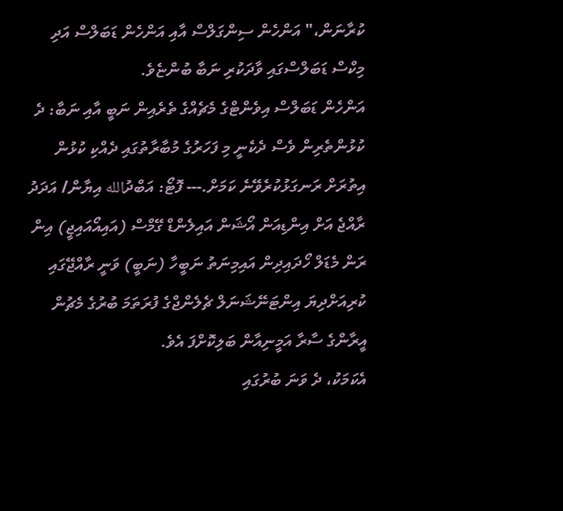ކުރާނަން،" އަންހެން ސިންގަލްސް އާއި އަންހެން ޑަބަލްސް އަދި މިކްސް ޑަބަލްސްގައި ވާދަކުރި ނަބާ ބުންޏެވެ.
އަންހެން ޑަބަލްސް އިވެންޓްގެ މެޗެއްގެ ތެރެއިން ނަބީ އާއި ނަބާ: ދެ ކުޅުންތެރިން ވެސް ދެކެނީ މި ފަހަރުގެ މުބާރާތުގައި ދެއްކި ކުޅުން އިތުރަށް ރަނގަޅުކުރެވޭނެ ކަމަށް.--- ފޮޓޯ: އަބްދުالله އިޔާން/ އަދަދު
ރާއްޖެ އަށް އިންޑިއަން އޯޝަން އައިލެންޑް ގޭމްސް (އައިއޯއައިޖީ) އިން ރަން މެޑަލް ހޯދައިދިން އައިމިނަތު ނަބީހާ (ނަބީ) ވަނީ ރާއްޖޭގައި ކުރިއަށްދިޔަ އިންޓަނޭޝަނަލް ޗެލެންޖްގެ ފުރަތަމަ ބުރުގެ މެޗުން އީރާންގެ ސާރާ އަމީނިއާން ބަލިކޮށްފަ އެވެ.
އެކަމަކު، ދެ ވަނަ ބުރުގައި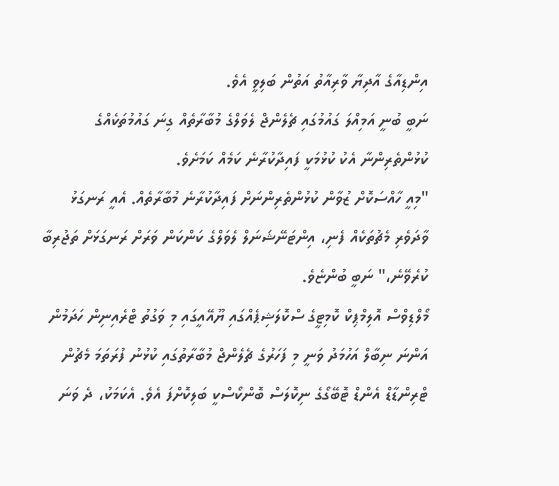އިންޑިއާގެ އާދިޔާ ވާރިއާތު އަތުން ބަލިވީ އެވެ.
ނަބީ ބުނީ އަމިއްލަ ގައުމުގައި ޗެލެންޖް ލެވަލްގެ މުބާރާތެއް ގިނަ ގައުމުތަކެއްގެ ކުޅުންތެރިންނާ އެކު ކުޅުމަކީ ފައިދާކުރާނެ ކަމެއް ކަމަށެވެ.
"މިއީ ހާއްސަކޮށް ޒުވާން ކުޅުންތެރިންނަށް ފައިދާކުރާނެ މުބާރާތެއް. އެއީ ރަނގަޅު ވާދަވެރި މެޗުތަކެއް ފެނި، އިންޓަނޭޝަނަލް ލެވަލްގެ ކަންކަން ވަރަށް ރަނގަޅަށް ތަޖުރިބާ ކުރެވޭނެ،" ނަބީ ބުންޏެވެ.
މޯލްޑިވްސް އޮލިމްޕިކް ކޮމިޓީގެ ސްކޮލަޝިޕެއްގައި ޔޫއޭއީގައި މި ވަގުތު ޓްރެއިނިން ހަދަމުން އަންނަ ނިބާލް އަހުމަދު ވަނީ މި ފަހަރުގެ ޗެލެންޖް މުބާރާތުގައި ކުޅުނު ފުރަތަމަ މެޗުން ޓްރިންޑާޑް އެންޑް ޓޮބޭގޯގެ ނިކޮލަސް ބޮންކޯސްކީ ބަލިކޮށްފަ އެވެ. އެކަމަކު، ދެ ވަނަ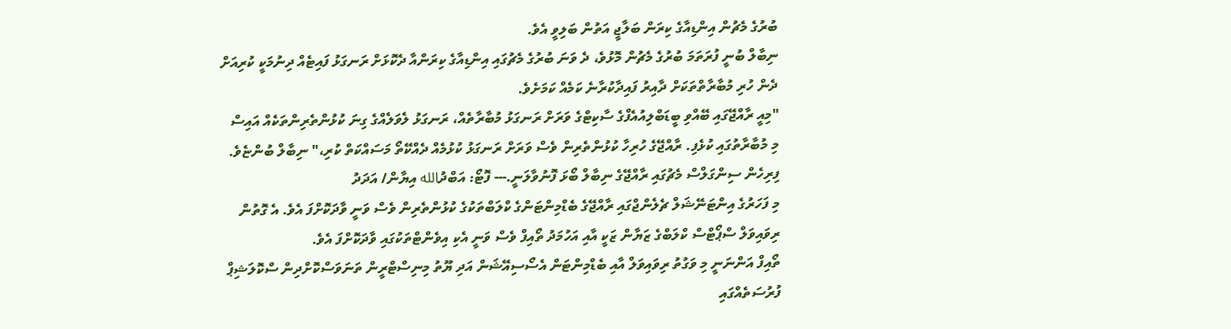ބުރުގެ މެޗުން އިންޑިއާގެ ކިރަން ބަލާޖީ އަތުން ބަލިވީ އެވެ.
ނިބާލް ބުނީ ފުރަތަމަ ބުރުގެ މެޗުން މޮޅުވެ، ދެ ވަނަ ބުރުގެ މެޗުގައި އިންޑިއާގެ ކިރަންއާ ދެކޮޅަށް ރަނގަޅު ފައިޓެއް ދިނުމަކީ ކުރިއަށް ދެން ހުރި މުބާރާތްތަކަށް ދާއިރު ފައިދާކުރާނެ ކަމެއް ކަމަށެވެ.
"މިއީ ރާއްޖޭގައި ބޭއްވި ބީޑަބްލިއުއެފްގެ ސާކިޓްގެ ވަރަށް ރަނގަޅު މުބާރާތެއް، ރަނގަޅު ލެވަލެއްގެ ގިނަ ކުޅުންތެރިންތަކެއް އައިސް މި މުބާރާތުގައި ކުޅެފި. ރާއްޖޭގެ ހުރިހާ ކުޅުންތެރިން ވެސް ވަރަށް ރަނގަޅު ކުޅުމެއް ދެއްކޭތޯ މަސައްކަތް ކުރި،" ނިބާލް ބުންޏެވެ.
ފިރިހެން ސިންގަލްސް މެޗުގައި ރާއްޖޭގެ ނިބާލް ބޯޅަ ފޮނުވާލަނީ.--- ފޮޓޯ: އަބްދުالله އިޔާން/ އަދަދު
މި ފަހަރުގެ އިންޓަނޭޝަލް ޗެލެންޖްގައި ރާއްޖޭގެ ބެޑްމިންޓަންގެ ކްލަބްތަކުގެ ކުޅުންތެރިން ވެސް ވަނީ ވާދަކޮށްފަ އެވެ. އެ ގޮތުން ރިވައިވަލް ސްޕޯޓްސް ކްލަބްގެ ޒަޔާން ޒަކީ އާއި އަހުމަދު ތޯއިފް ވެސް ވަނީ އެކި އިވެންޓްތަކުގައި ވާދަކޮށްފަ އެވެ.
ތޯއިފް އަންނަނީ މި ވަގުތު ރިވައިވަލް އާއި ބެޑްމިންޓަން އެސޯސިއޭޝަން އަދި ޔޫތު މިނިސްޓްރީން ތަނަވަސްކޮށްދިން ސްކޮލަޝިޕް ފުރުސަތެއްގައި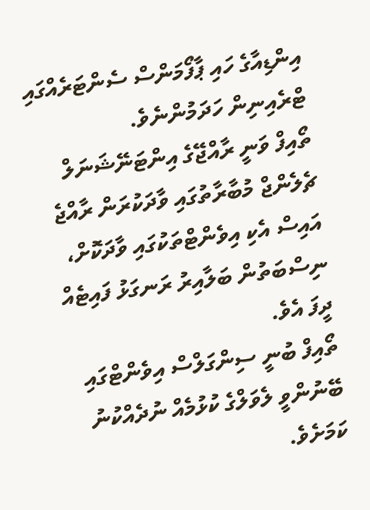އިންޑިއާގެ ހައި ޕާފޯމަންސް ސެންޓަރެއްގައި ޓްރެއިނިން ހަދަމުންނެވެ.
ތޯއިފް ވަނީ ރާއްޖޭގެ އިންޓަނޭޝަނަލް ޗެލެންޖް މުބާރާތުގައި ވާދަކުރަން ރާއްޖެ އައިސް އެކި އިވެންޓްތަކުގައި ވާދަކޮށް، ނިސްބަތުން ބަލާއިރު ރަނގަޅު ފައިޓެއް ދީފަ އެވެ.
ތޯއިފް ބުނީ ސިންގަލްސް އިވެންޓްގައި ބޭނުންވީ ލެވަލްގެ ކުޅުމެއް ނުދެއްކުނު ކަމަށެވެ.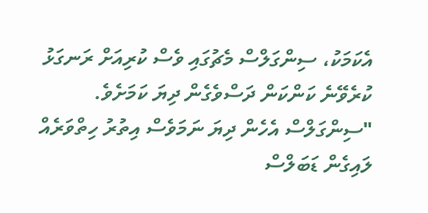އެކަމަކު، ސިންގަލްސް މެޗުގައި ވެސް ކުރިއަށް ރަނގަޅު ކުރެވޭނެ ކަންކަން ދަސްވެގެން ދިޔަ ކަމަށެވެ.
"ސިންގަލްސް އެހެން ދިޔަ ނަމަވެސް އިތުރު ހިތްވަރެއް ލައިގެން ޑަބަލްސް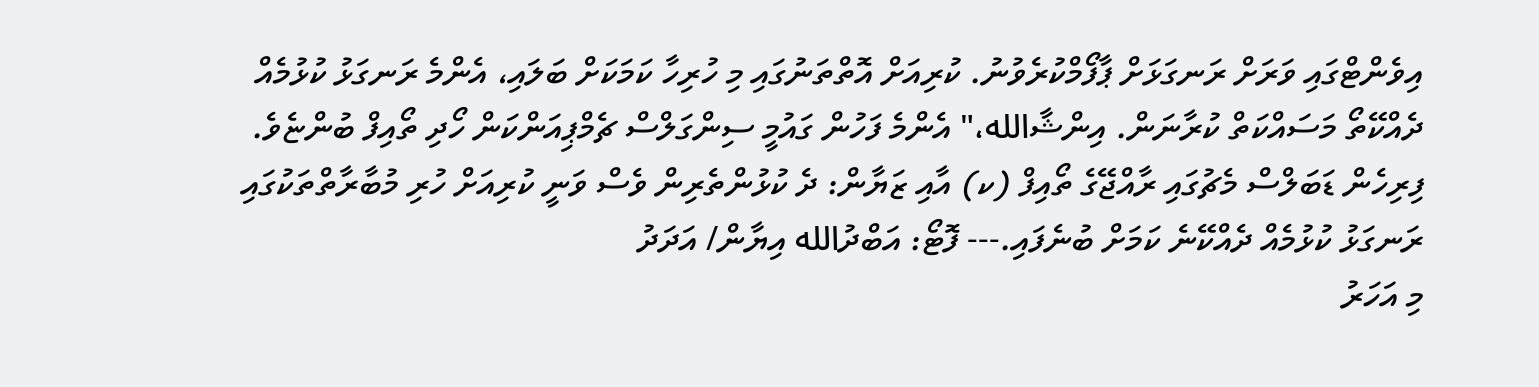އިވެންޓްގައި ވަރަށް ރަނގަޅަށް ޕާފޯމްކުރެވުނު. ކުރިއަށް އޮތްތަނުގައި މި ހުރިހާ ކަމަކަށް ބަލައި، އެންމެ ރަނގަޅު ކުޅުމެއް ދެއްކޭތޯ މަސައްކަތް ކުރާނަން. އިންޝާالله،" އެންމެ ފަހުން ގައުމީ ސިންގަލްސް ޗެމްޕިއަންކަން ހޯދި ތޯއިފް ބުންޏެވެ.
ފިރިހެން ޑަބަލްސް މެޗުގައި ރާއްޖޭގެ ތޯއިފް (ކ) އާއި ޒަޔާން: ދެ ކުޅުންތެރިން ވެސް ވަނީ ކުރިއަށް ހުރި މުބާރާތްތަކުގައި ރަނގަޅު ކުޅުމެއް ދެއްކޭނެ ކަމަށް ބުނެފައި.--- ފޮޓޯ: އަބްދުالله އިޔާން/ އަދަދު
މި އަހަރު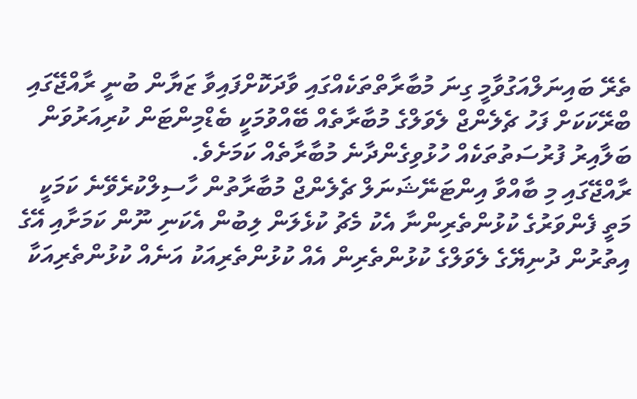ތެރޭ ބައިނަލްއަގުވާމީ ގިނަ މުބާރާތްތަކެއްގައި ވާދަކޮށްފައިވާ ޒަޔާން ބުނީ ރާއްޖޭގައި ބްރޭކަކަށް ފަހު ޗެލެންޖް ލެވަލްގެ މުބާރާތެއް ބޭއްވުމަކީ ބެޑްމިންޓަން ކުރިއަރުވަން ބަލާއިރު ފުރުސަތުތަކެއް ހުޅުވިގެންދާނެ މުބާރާތެއް ކަމަށެވެ.
ރާއްޖޭގައި މި ބާއްވާ އިންޓަނޭޝަނަލް ޗެލެންޖް މުބާރާތުން ހާސިލްކުރެވޭނެ ކަމަކީ މަތީ ފެންވަރުގެ ކުޅުންތެރިންނާ އެކު މެޗު ކުޅެލަން ލިބުން އެކަނި ނޫން ކަމަށާއި އޭގެ އިތުރުން ދުނިޔޭގެ ލެވަލްގެ ކުޅުންތެރިން އެއް ކުޅުންތެރިއަކު އަނެއް ކުޅުންތެރިއަކާ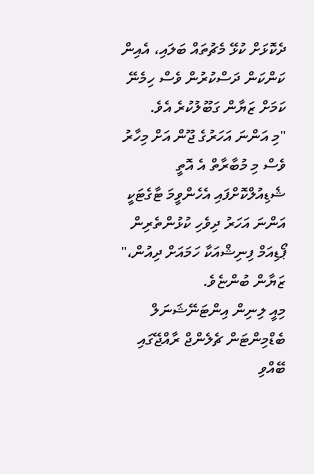ދެކޮޅަށް ކުޅޭ މެޗުތައް ބަލައި، އެއިން ކަންކަން ދަސްކުރުން ވެސް ހިމެނޭ ކަމަށް ޒަޔާން ގަބޫލުކުރެ އެވެ.
"މި އަންނަ އަހަރުގެ ޖޫން އަށް މިހާރު ވެސް މި މުބާރާތް އެ އޮތީ ޝެޑިއުލްކޮށްފައި އެހެންވީމަ ޓާގެޓަކީ އަންނަ އަހަރު ދިވެހި ކުޅުންތެރިން ޕޯޑިއަމް ފިނިޝްއަކާ ހަމައަށް ދިއުން،" ޒަޔާން ބުންޏެވެ.
މިއީ ލިނިން އިންޓަނޭޝަނަލް ބެޑްމިންޓަން ޗެލެންޖް ރާއްޖޭގައި ބޭއްވި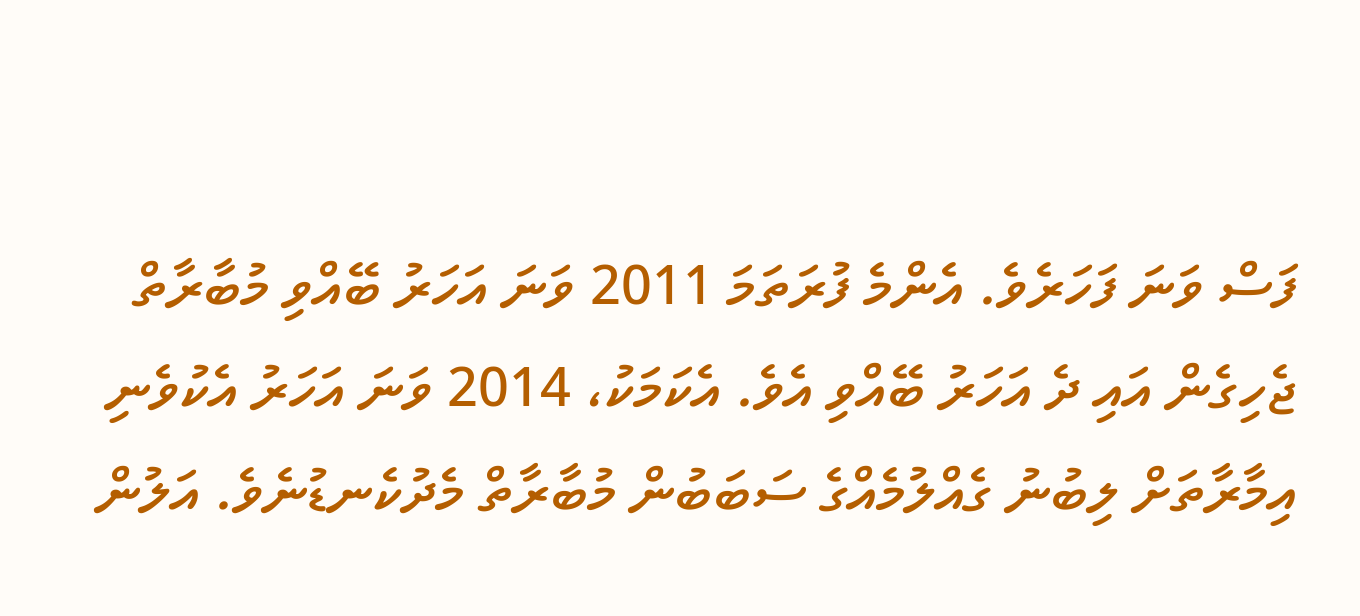ފަސް ވަނަ ފަހަރެވެ. އެންމެ ފުރަތަމަ 2011 ވަނަ އަހަރު ބޭއްވި މުބާރާތް ޖެހިގެން އައި ދެ އަހަރު ބޭއްވި އެވެ. އެކަމަކު، 2014 ވަނަ އަހަރު އެކުވެނި އިމާރާތަށް ލިބުނު ގެއްލުމެއްގެ ސަބަބުން މުބާރާތް މެދުކެނޑުނެވެ. އަލުން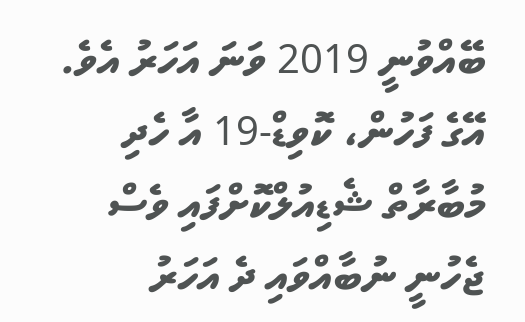ބޭއްވުނީ 2019 ވަނަ އަހަރު އެވެ. އޭގެ ފަހުން، ކޮވިޑް-19 އާ ހެދި މުބާރާތް ޝެޑިއުލްކޮށްފައި ވެސް ޖެހުނީ ނުބާއްވައި ދެ އަހަރު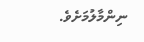ނިންމާލުމަށެވެ.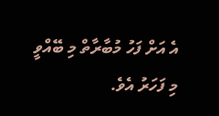އެ އަށް ފަހު މުބާރާތް މި ބޭއްވީ މި ފަހަރު އެވެ.